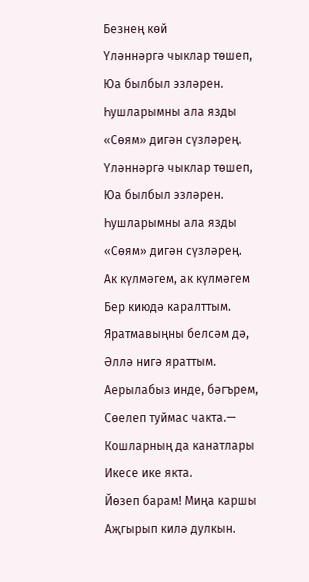Безнең көй
Үләннәргә чыклар төшеп,
Юа былбыл эзләрен.
Һушларымны ала язды
«Сөям» дигән сүзләрең.
Үләннәргә чыклар төшеп,
Юа былбыл эзләрен.
Һушларымны ала язды
«Сөям» дигән сүзләрең.
Ак күлмәгем, ак күлмәгем
Бер киюдә каралттым.
Яратмавыңны белсәм дә,
Әллә нигә яраттым.
Аерылабыз инде, бәгърем,
Сөелеп туймас чакта.—
Кошларның да канатлары
Икесе ике якта.
Йөзеп барам! Миңа каршы
Аҗгырып килә дулкын.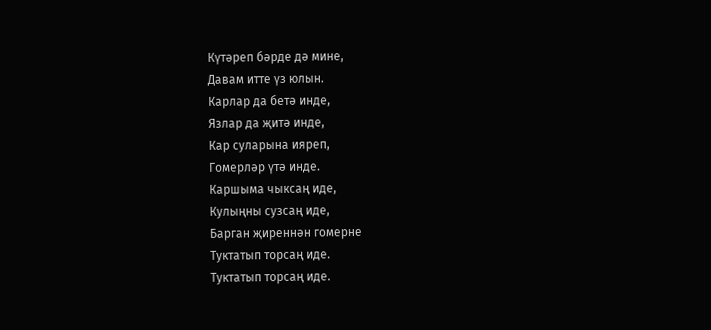Күтәреп бәрде дә мине,
Давам итте үз юлын.
Карлар да бетә инде,
Язлар да җитә инде,
Кар суларына ияреп,
Гомерләр үтә инде.
Каршыма чыксаң иде,
Кулыңны сузсаң иде,
Барган җиреннән гомерне
Туктатып торсаң иде.
Туктатып торсаң иде.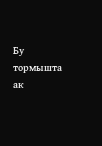Бу тормышта ак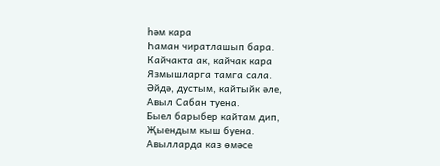һәм кара
Һаман чиратлашып бара.
Кайчакта ак, кайчак кара
Язмышларга тамга сала.
Әйдә, дустым, кайтыйк әле,
Авыл Сабан туена.
Быел барыбер кайтам дип,
Җыендым кыш буена.
Авылларда каз өмәсе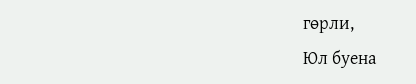гөрли,
Юл буена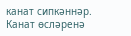канат сипкәннәр.
Канат өсләренә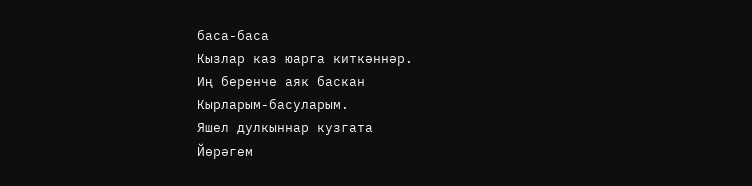баса-баса
Кызлар каз юарга киткәннәр.
Иң беренче аяк баскан
Кырларым-басуларым.
Яшел дулкыннар кузгата
Йөрәгем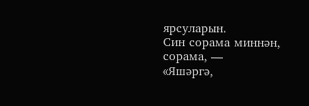ярсуларын.
Син сорама миннән, сорама, —
«Яшәргә,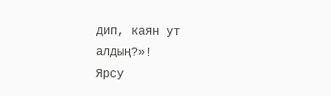дип, каян ут алдың?»!
Ярсу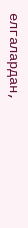елгалардан,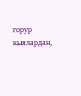горур кыялардан,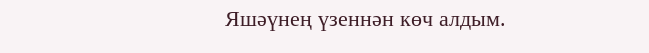Яшәүнең үзеннән көч алдым.